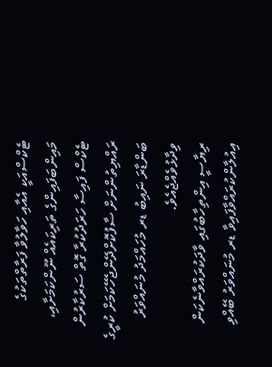ޓެކްސްއަކީ އެއާއި ހަވާލުވާ ފަރާތްތަކުގެ މައިންބަފައިންގެ ތަރިކައެއް ނޫންކަމަށާއި، ޓެކްސް ފައިސާ ހަރަދުކުރާ ގޮތް ސަރުކާރުން ރައްޔިތުންނަށް ސާފުކޮށްދޭންޖެހޭކަމަށް ކުރީގެ ބަންޑާރަ ނައިބު ޑރ މުހައްމަދު މުނައްވަރު ވިދާޅުވެއްޖެއެވެ.
ރިޔާސީ އިންތިހާބުގައި ވާދަކުރައްވާނެކަން އިއުލާންކުރައްވާފައިވާ ޑރ މުނައްވަރު ބޭއްވި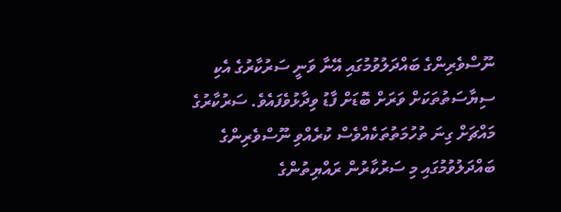ނޫސްވެރިންގެ ބައްދަލުވުމުގައި އޭނާ ވަނީ ސަރުކާރުގެ އެކި ސިޔާސަތުތަކަށް ވަރަށް ބޮޑަށް ފާޑު ވިދާޅުވެފައެވެ. ސަރުކާރުގެ މައްޗަށް ގިނަ ތުހުމަތުތަކެއްވެސް ކުރެއްވި ނޫސްވެރިންގެ ބައްދަލުވުމުގައި މި ސަރުކާރުން ރައްޔިތުންގެ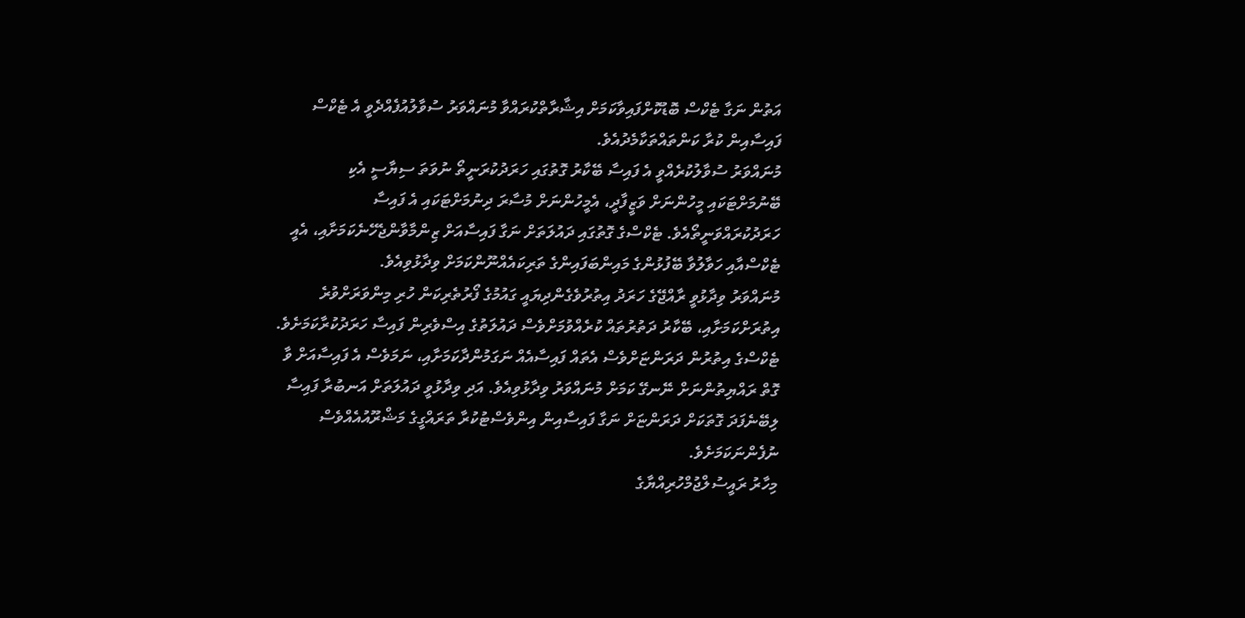އަތުން ނަގާ ޓެކްސް ބޮޑުކޮށްފައިވާކަމަށް އިޝާރާތްކުރައްވާ މުނައްވަރު ސުވާލުއުފެއްދެވީ އެ ޓެކްސް ފައިސާއިން ކުރާ ކަންތައްތަކާމެދުއެވެ.
މުނައްވަރު ސުވާލުކުރެއްވީ އެ ފައިސާ ބޭކާރު ގޮތުގައި ހަރަދުކުރަނީތޯ ނުވަތަ ސިޔާސީ އެކި ބޭނުމަށްޓަކައި މީހުންނަށް ވަޒީފާދީ، އެމީހުންނަށް މުސާރަ ދިނުމަށްޓަކައި އެ ފައިސާ ހަރަދުކުރައްވަނީތޯއެވެ. ޓެކްސްގެ ގޮތުގައި ދައުލަތަށް ނަގާ ފައިސާއަށް ޒިންމާވާންޖެހޭނެކަމަށާއި، އެއީ ޓެކްސްއާއި ހަވާލުވާ ބޭފުޅުންގެ މައިންބަފައިންގެ ތަރިކައެއްނޫންކަމަށް ވިދާޅުވިއެވެ.
މުނައްވަރު ވިދާޅުވީ ރާއްޖޭގެ ހަރަދު އިތުރުވެގެންދިޔައީ ގައުމުގެ ފޯރުތެރިކަން ހުރި މިންވަރަށްވުރެ އިތުރަށްކަމަށާއި، ބޭކާރު ދަތުރުތައް ކުރެއްވުމަށްވެސް ދައުލަތުގެ އިސްވެރިން ފައިސާ ހަރަދުކުރާކަމަށެވެ. ޓެކްސްގެ އިތުރުން ދަރަންޏަށްވެސް އެތައް ފައިސާއެއް ނަގަމުންދާކަމަށާއި، ނަމަވެސް އެ ފައިސާއަށް ވާ ގޮތް ރައްޔިތުންނަށް ނޭނގޭ ކަމަށް މުނައްވަރު ވިދާޅުވިއެވެ. އަދި ވިދާޅުވީ ދައުލަތަށް އަނބުރާ ފައިސާ ލިބޭނެފަދަ ގޮތަކަށް ދަރަންޏަށް ނަގާ ފައިސާއިން އިންވެސްޓުކުރާ ތަރައްގީގެ މަޝްރޫއުއެއްވެސް ނުފެންނަކަމަށެވެ.
މިހާރު ރައީސުލްޖުމްހުރިއްޔާގެ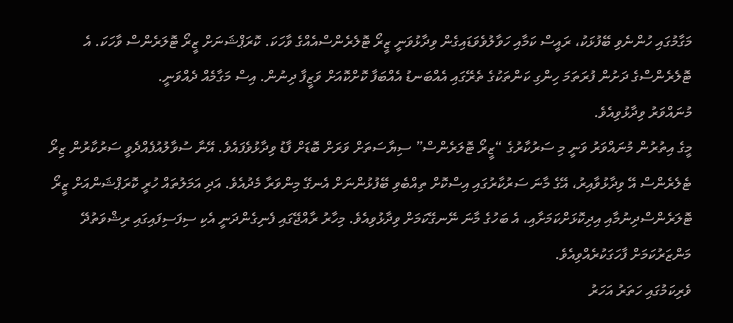މަގާމުގައި ހުންނެވި ބޭފުޅަކު، ރައީސް ކަމާއި ހަވާލުވެވަޑައިގެން ވިދާޅުވަނީ ޒީރޯ ޓޮލެރެންސްއެއްގެ ވާހަކަ. ކޮރަޕްޝަނަށް ޒީރޯ ޓޮލަރެންސް ވާހަކަ. އެ ޓޮލެރެންސްގެ ދަށުން ފުރަތަމަ ހިންގި ކަންތަކުގެ ތެރޭގައި އެއްބަނޑު އެއްބަފާ ކޮށްކޮއަށް ވަޒީފާ ދިނުން. އިސް މަގާމެއް ދެއްވަނީ.
މުނައްވަރު ވިދާޅުވިއެވެ.
މީގެ އިތުރުން މުނައްވަރު ވަނީ މި ސަރުކާރުގެ “ޒީރޯ ޓޮލަރެންސް” ސިޔާސަތަށް ވަރަށް ބޮޑަށް ފާޑު ވިދާޅުވެފައެވެ. އޭނާ ސުވާލުއުފެއްދެވީ ސަރުކާރުން ޒިރޯ ޓެލެރެންސް އޭ ވިދާޅުވާއިރު، އޭގެ މާނަ ސަރުކާރުގައި އިސްކޮށް ތިއްބެވި ބޭފުޅުންނަށް އެނގޭ މިންވަރާ މެދުއެވެ. އަދި އަމަލުތައް ހުރީ ކޮރަޕްޝަންއަށް ޒީރޯ ޓޮލަރެންސްދިނުމާއި އިދިކޮޅަށްކަމަށާއި، އެ ބަހުގެ މާނަ ނޭނގޭކަމަށް ވިދާޅުވިއެވެ. މިހާރު ރާއްޖޭގައި ފެނިގެންދަނީ އެކި ސިފަސިފައިގައި ރިޝްވަތުދޭ މަންޒަރުކަމަށް ފާހަގަކުރެއްވިއެވެ.
ވެރިކަމުގައި ހަތަރު އަހަރު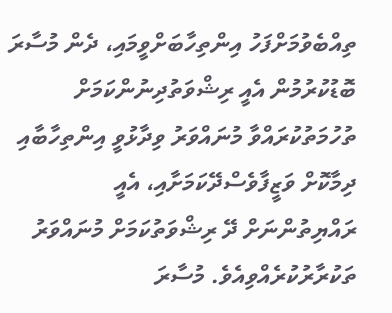ތިއްބެވުމަށްފަހު އިންތިހާބަށްވީމައި، ދެން މުސާރަ ބޮޑުކުރުމުން އެއީ ރިޝްވަތުދިނުންކަމަށް ތުހުމަތުކުރައްވާ މުނައްވަރު ވިދާޅުވީ އިންތިހާބާއި ދިމާކޮށް ވަޒީފާވެސްދޭކަމަށާއި، އެއީ ރައްޔިތުންނަށް ދޭ ރިޝްވަތުކަމަށް މުނައްވަރު ތަކުރާރުކުރެއްވިއެވެ. މުސާރަ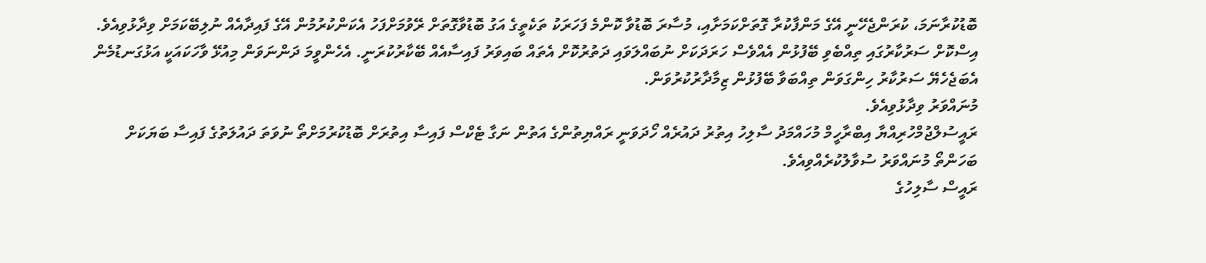ބޮޑުކުރާނަމަ، ކުރަންޖެހޭނީ އޭގެ މަންފާކުރާ ގޮތަށްކަމަށާއި، މުސާރަ ބޮޑުވާ ކޮންމެ ފަހަރަކު ތަކެތީގެ އަގު ބޮޑުވާގޮތަށް ރޭވުމަށްފަހު އެކަންކުރުމުން އޭގެ ފައިދާއެއް ނުލިބޭކަމަށް ވިދާޅުވިއެވެ.
އިސްކޮށް ސަރުކާރުގައި ތިއްބެވި ބޭފުޅުން އެއްވެސް ހަރަދަކަށް ނުބައްލަވައި ދަތުރުކޮށް އެތައް ބައިވަރު ފައިސާއެއް ބޭކާރުކުރަނީ. އެހެންވީމަ ދަންނަވަން މިއުޅޭ ވާހަކައަކީ އަޅުގަނޑުމެން އެބަޖެހެޔޭ ސަރުކާރު ހިންގަވަން ތިއްބަވާ ބޭފުޅުން ޒިމާދާރުކުރުވަން.
މުނައްވަރު ވިދާޅުވިއެވެ.
ރައީސުލްޖުމްހުރިއްޔާ އިބްރާހީމް މުހައްމަދު ސާލިހު އިތުރު ދައުރެއް ހޯދަވަނީ ރައްޔިތުންގެ އަތުން ނަގާ ޓެކްސް ފައިސާ އިތުރަށް ބޮޑުކުރުމަށްތޯ ނުވަތަ ދައުލަތުގެ ފައިސާ ބަޔަކަށް ބަހަންތޯ މުނައްވަރު ސުވާލުކުރެއްވިއެވެ.
ރައީސް ސާލިހުގެ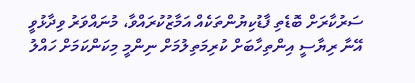ސަރުކާރަށް ބޮޑެތި ފާޑުކިޔުންތަކެއް އަމާޒުކުރައްވާ، މުނައްވަރު ވިދާޅުވީ އޭނާ ރިޔާސީ އިންތިހާބަށް ކުރިމަތިލުމަށް ނިންމީ މިކަންކަމަށް ހައްލު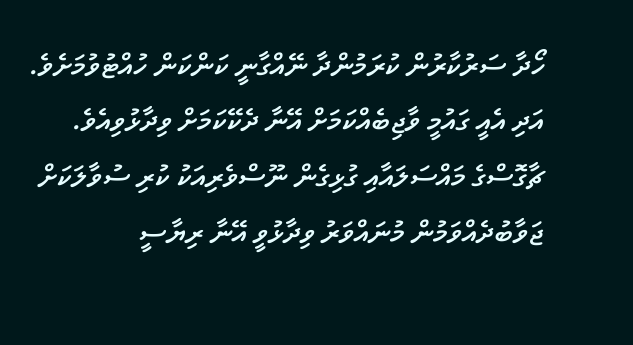ހޯދާ ސަރުކާރުން ކުރަމުންދާ ނޭއްގާނީ ކަންކަން ހުއްޓުވުމަށެވެ. އަދި އެއީ ގައުމީ ވާޖިބެއްކަމަށް އޭނާ ދެކޭކަމަށް ވިދާޅުވިއެވެ.
ޗާގޮސްގެ މައްސަލައާއި ގުޅިގެން ނޫސްވެރިއަކު ކުރި ސުވާލަކަށް ޖަވާބުދެއްވަމުން މުނައްވަރު ވިދާޅުވީ އޭނާ ރިޔާސީ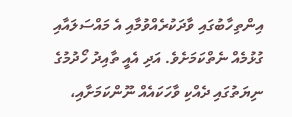އިންތިހާބުގައި ވާދަކުރެއްވުމާއި އެ މައްސަލައާއި ގުޅުމެއް ނެތްކަމަށެވެ. އަދި އެއީ ތާއިދު ހޯދުމުގެ ނިޔަތުގައި ދެއްކި ވާހަކައެއް ނޫންކަމަށާއި،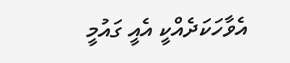އެވާހަކަދެއްކީ އެއީ ގައުމީ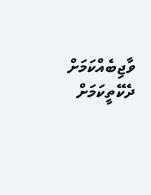ވާޖިބެއްކަމަށް ދެކޭތީކަމަށް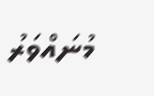މުނައްވަރު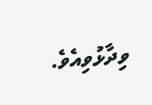ވިދާޅުވިއެވެ.